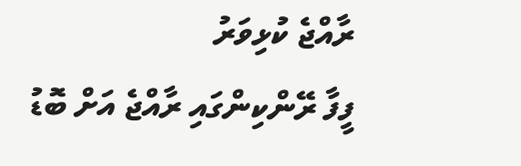ރާއްޖެ ކުޅިވަރު
ފީފާ ރޭންކިންގައި ރާއްޖެ އަށް ބޮޑު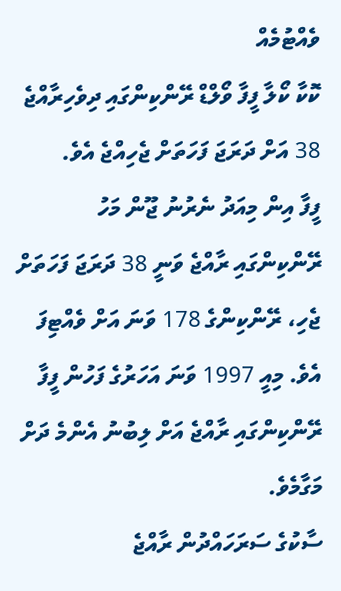ވެއްޓުމެއް
ކޮކާ ކޯލާ ފީފާ ވޯލްޑް ރޭންކިންގައި ދިވެހިރާއްޖެ 38 އަށް ދަރަޖަ ފަހަތަށް ޖެހިއްޖެ އެވެ.
ފީފާ އިން މިއަދު ނެރުނު ޖޫން މަހު ރޭންކިންގައި ރާއްޖެ ވަނީ 38 ދަރަޖަ ފަހަތަށް ޖެހި، ރޭންކިންގެ 178 ވަނަ އަށް ވެއްޓިފަ އެވެ. މިއީ 1997 ވަނަ އަހަރުގެ ފަހުން ފީފާ ރޭންކިންގައި ރާއްޖެ އަށް ލިބުނު އެންމެ ދަށް މަގާމެވެ.
ސާކުގެ ސަރަހައްދުން ރާއްޖެ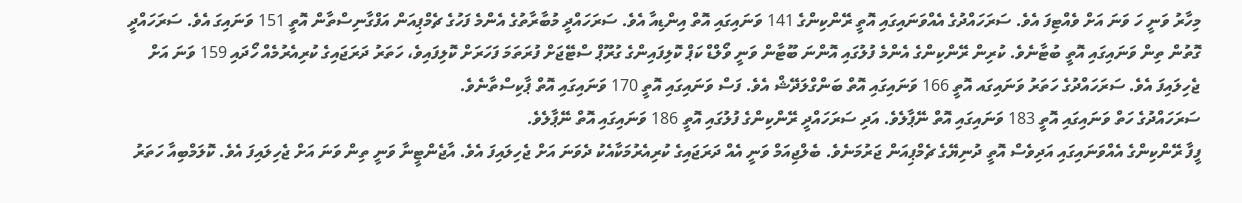މިހާރު ވަނީ ހަ ވަނަ އަށް ވެއްޓިފަ އެވެ. ސަރަހައްދުގެ އެއްވަނައިގައި އޮތީ ރޭންކިންގެ 141 ވަނައިގައި އޮތް އިންޑިއާ އެވެ. ސަރަހައްދީ މުބާރާތުގެ އެންމެ ފަހުގެ ޗެމްޕިއަން އަފްގާނިސްތާން އޮތީ 151 ވަނައިގަ އެވެ. ސަރަހައްދީ ގޮތުން ތިން ވަނައިގައި އޮތީ ބުޓާނެވެ. ކުރިން ރޭންކިންގެ އެންމެ ފުލުގައި އޮންނަ ބޫޓާން ވަނީ ވޯލްޑް ކަޕް ކޮލިފައިންގެ ގުރޫޕް ސްޓޭޖަށް ފުރަތަމަ ފަހަރަށް ކޮލިފައިވެ، ހަތަރު ދަރަޖައިގެ ކުރިއެރުމެއް ހޯދައި 159 ވަނަ އަށް ޖެހިލައިފަ އެވެ. ސަރަހައްދުގެ ހަތަރު ވަނައިގައ އޮތީ 166 ވަނައިގައި އޮތް ބަންގްލަދޭޝް އެވެ. ފަސް ވަނައިގައި އޮތީ 170 ވަނައިގައި އޮތް ޕާކިސްތާނެވެ.
ސަރަހައްދުގެ ހަތް ވަނައިގައި އޮތީ 183 ވަނައިގައި އޮތް ނޭޕާލެވެ. އަދި ސަރަހައްދީ ރޭންކިންގެ ފުލުގައި އޮތީ 186 ވަނައިގައި އޮތް ނޭޕާލެވެ.
ފީފާ ރޭންކިންގެ އެއްވަނައިގައި އަދިވެސް އޮތީ ދުނިޔޭގެ ޗެމްޕިއަން ޖަރުމަނެވެ. ބެލްޖިއަމް ވަނީ އެއް ދަރަޖައިގެ ކުރިއެރުމަކާއެކު ދެވަނަ އަށް ޖެހިލައިފަ އެވެ. އާޖެންޓީނާ ވަނީ ތިން ވަނަ އަށް ޖެހިލައިފަ އެވެ. ކޮލަމްބިއާ ހަތަރު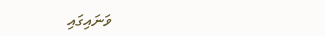ވަނައިގައި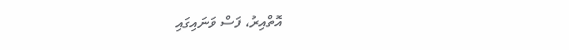އޮތްއިރު، ފަސް ވަނައިގައި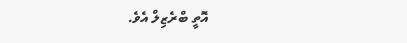އޮތީ ބްރެޒިލް އެވެ.